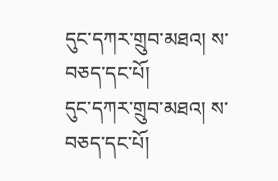དུང་དཀར་གྲུབ་མཐའ། ས་བཅད་དང་པོ།
དུང་དཀར་གྲུབ་མཐའ། ས་བཅད་དང་པོ།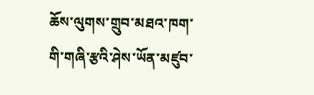ཆོས་ལུགས་གྲུབ་མཐའ་ཁག་གི་གཞི་རྩའི་ཤེས་ཡོན་མཛུབ་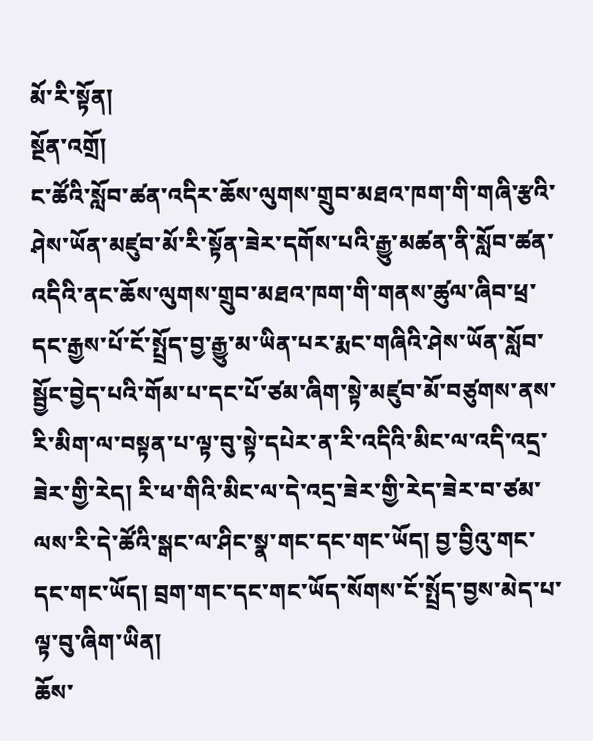མོ་རི་སྟོན།
སྔོན་འགྲོ།
ང་ཚོའི་སློབ་ཚན་འདིར་ཆོས་ལུགས་གྲུབ་མཐའ་ཁག་གི་གཞི་རྩའི་ཤེས་ཡོན་མཛུབ་མོ་རི་སྟོན་ཟེར་དགོས་པའི་རྒྱུ་མཚན་ནི་སློབ་ཚན་འདིའི་ནང་ཆོས་ལུགས་གྲུབ་མཐའ་ཁག་གི་གནས་ཚུལ་ཞིབ་ཕྲ་དང་རྒྱས་པོ་ངོ་སྤྲོད་བྱ་རྒྱུ་མ་ཡིན་པར་རྨང་གཞིའི་ཤེས་ཡོན་སློབ་སྦྱོང་བྱེད་པའི་གོམ་པ་དང་པོ་ཙམ་ཞིག་སྟེ་མཛུབ་མོ་བཙུགས་ནས་རི་མིག་ལ་བསྟན་པ་ལྟ་བུ་སྟེ་དཔེར་ན་རི་འདིའི་མིང་ལ་འདི་འདྲ་ཟེར་གྱི་རེད། རི་ཕ་གིའི་མིང་ལ་དེ་འདྲ་ཟེར་གྱི་རེད་ཟེར་བ་ཙམ་ལས་རི་དེ་ཚོའི་སྒང་ལ་ཤིང་སྣ་གང་དང་གང་ཡོད། བྱ་བྱིའུ་གང་དང་གང་ཡོད། བྲག་གང་དང་གང་ཡོད་སོགས་ངོ་སྤྲོད་བྱས་མེད་པ་ལྟ་བུ་ཞིག་ཡིན།
ཆོས་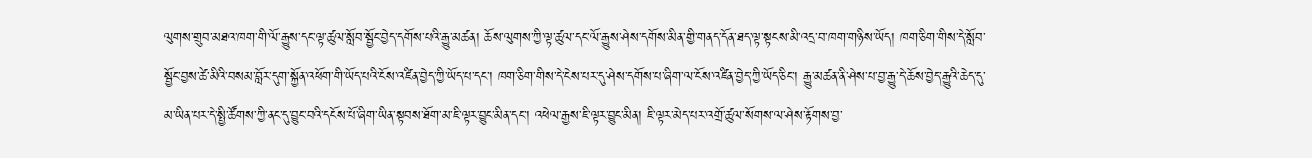ལུགས་གྲུབ་མཐའ་ཁག་གི་ལོ་རྒྱུས་དང་ལྟ་ཚུལ་སློབ་སྦྱོང་བྱེད་དགོས་པའི་རྒྱུ་མཚན། ཆོས་ལུགས་ཀྱི་ལྟ་ཚུལ་དང་ལོ་རྒྱུས་ཤེས་དགོས་མིན་གྱི་གནད་དོན་ཐད་ལྟ་སྟངས་མི་འདྲ་བ་ཁག་གཉིས་ཡོད། ཁག་ཅིག་གིས་དེ་སློབ་སྦྱོང་བྱས་ཚེ་མིའི་བསམ་བློར་དུག་སྐྱོན་འཕོག་གི་ཡོད་པའི་ངོས་འཛིན་བྱེད་ཀྱི་ཡོད་པ་དང་། ཁག་ཅིག་གིས་དེ་ངེས་པར་དུ་ཤེས་དགོས་པ་ཞིག་ལ་ངོས་འཛིན་བྱེད་ཀྱི་ཡོད་ཅིང་། རྒྱུ་མཚན་ནི་ཤེས་པ་བྱ་རྒྱུ་དེ་ཆོས་བྱེད་རྒྱུའི་ཆེད་དུ་མ་ཡིན་པར་དེ་སྤྱི་ཚོགས་ཀྱི་ནང་དུ་བྱུང་བའི་དངོས་པོ་ཞིག་ཡིན་སྟབས་ཐོག་མ་ཇི་ལྟར་བྱུང་མིན་དང་། འཕེལ་རྒྱས་ཇི་ལྟར་བྱུང་མིན། ཇི་ལྟར་མེད་པར་འགྲོ་ཚུལ་སོགས་ལ་ཤེས་རྟོགས་བྱ་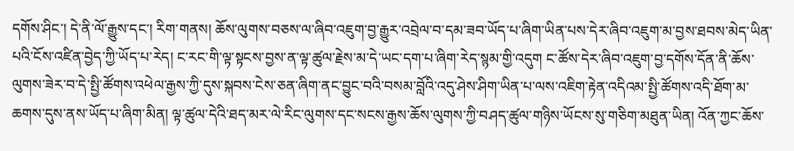དགོས་ཤིང་། དེ་ནི་ལོ་རྒྱུས་དང་། རིག་གནས། ཆོས་ལུགས་བཅས་ལ་ཞིབ་འཇུག་བྱ་རྒྱུར་འབྲེལ་བ་དམ་ཟབ་ཡོད་པ་ཞིག་ཡིན་པས་དེར་ཞིབ་འཇུག་མ་བྱས་ཐབས་མེད་ཡིན་པའི་ངོས་འཛིན་བྱེད་ཀྱི་ཡོད་པ་རེད། ང་རང་གི་ལྟ་སྟངས་བྱས་ན་ལྟ་ཚུལ་རྗེས་མ་དེ་ཡང་དག་པ་ཞིག་རེད་སྙམ་གྱི་འདུག ང་ཚོས་དེར་ཞིབ་འཇུག་བྱ་དགོས་དོན་ནི་ཆོས་ལུགས་ཟེར་བ་དེ་སྤྱི་ཚོགས་འཕེལ་རྒྱས་ཀྱི་དུས་སྐབས་ངེས་ཅན་ཞིག་ནང་བྱུང་བའི་བསམ་བློའི་འདུ་ཤེས་ཤིག་ཡིན་པ་ལས་འཇིག་རྟེན་འདིའམ་སྤྱི་ཚོགས་འདི་ཐོག་མ་ཆགས་དུས་ནས་ཡོད་པ་ཞིག་མིན། ལྟ་ཚུལ་དེའི་ཐད་མར་ལེ་རིང་ལུགས་དང་སངས་རྒྱས་ཆོས་ལུགས་ཀྱི་བཤད་ཚུལ་གཉིས་ཡོངས་སུ་གཅིག་མཐུན་ཡིན། འོན་ཀྱང་ཆོས་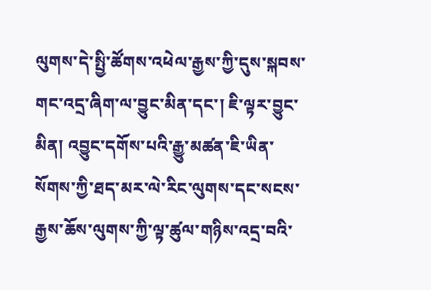ལུགས་དེ་སྤྱི་ཚོགས་འཕེལ་རྒྱས་ཀྱི་དུས་སྐབས་གང་འདྲ་ཞིག་ལ་བྱུང་མིན་དང་། ཇི་ལྟར་བྱུང་མིན། འབྱུང་དགོས་པའི་རྒྱུ་མཚན་ཇི་ཡིན་སོགས་ཀྱི་ཐད་མར་ལེ་རིང་ལུགས་དང་སངས་རྒྱས་ཆོས་ལུགས་ཀྱི་ལྟ་ཚུལ་གཉིས་འདྲ་བའི་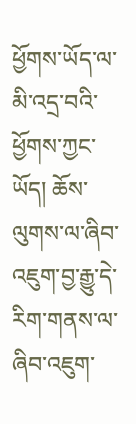ཕྱོགས་ཡོད་ལ་མི་འདྲ་བའི་ཕྱོགས་ཀྱང་ཡོད། ཆོས་ལུགས་ལ་ཞིབ་འཇུག་བྱ་རྒྱུ་དེ་རིག་གནས་ལ་ཞིབ་འཇུག་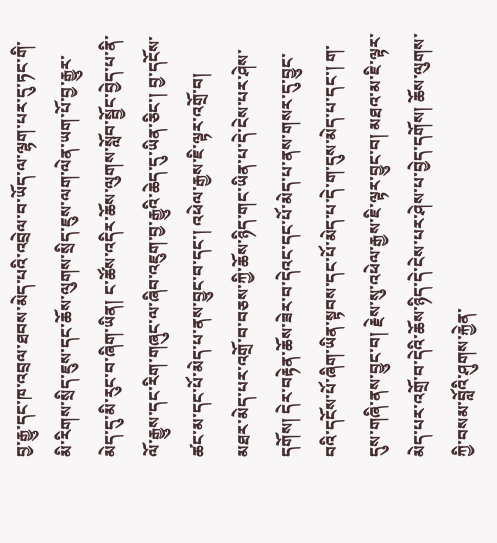བྱ་རྒྱུ་དང་ཁ་འབྲལ་ཐབས་མེད་པའི་འབྲེལ་བ་ཡོད་ལ་ལྷག་པར་དུ་ཏང་གི་མི་རིགས་སྲིད་ཇུས་དང་ཆོས་ལུགས་སྲིད་ཇུས་ལག་ལེན་ཡག་པོ་བྱ་རྒྱུར་མེད་དུ་མི་རུང་བ་ཞིག་ཡིན། ང་ཚོས་འདིར་ཆོས་ལུགས་སློབ་སྦྱོང་བྱེད་པ་ནི་ལོ་རྒྱུས་དང་རིག་གཞུང་ལ་ཞིབ་འཇུག་བྱ་རྒྱུའི་ཆེད་དུ་ཡིན་ཅིང་། བྱ་དངོས་ཚང་མ་དང་པོ་མེད་པ་ནས་བྱུང་བ་དང་། འཕེལ་རྒྱས་ཇི་ལྟར་འགྲོ་བ། མཐར་མེད་པར་འགྲོ་བ་བཅས་ཀྱི་ཆོས་ཉིད་གང་ཡིན་པ་དེ་ངེས་པར་ཤེས་དགོས། དེར་བརྟེན་ཆོས་ཟེར་བ་དེའང་དང་པོ་མེད་པ་ནས་གསར་དུ་བྱུང་བའི་དངོས་པོ་ཞིག་ཡིན་སྟབས་དང་པོ་མེད་པ་དེ་ག་དུས་མེད་པ་དང་། ག་དུས་གཞི་ནས་བྱུང་བ། རྗེས་སུ་འཕེལ་རྒྱས་ཇི་ལྟར་བྱུང་བ། མཐའ་མ་ཇི་ལྟར་མེད་པར་འགྲོ་བ་དེའི་ཆོས་ཉིད་དེ་ངེས་པར་ཤེས་པ་བྱེད་དགོས། ཆོས་ལུགས་ཀྱི་བསམ་བློའི་ཤུགས་རྐྱེན་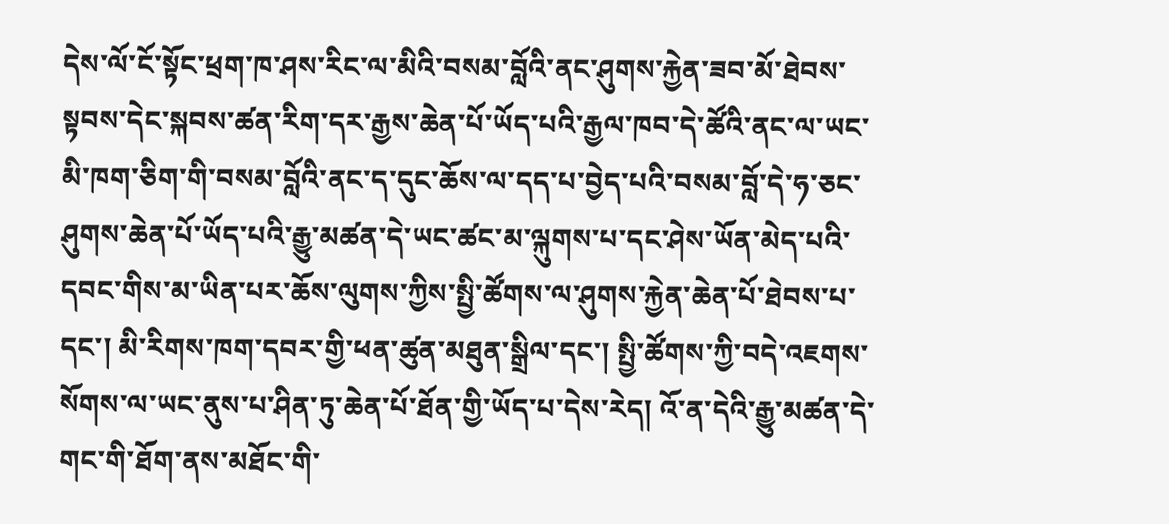དེས་ལོ་ངོ་སྟོང་ཕྲག་ཁ་ཤས་རིང་ལ་མིའི་བསམ་བློའི་ནང་ཤུགས་རྐྱེན་ཟབ་མོ་ཐེབས་སྟབས་དེང་སྐབས་ཚན་རིག་དར་རྒྱས་ཆེན་པོ་ཡོད་པའི་རྒྱལ་ཁབ་དེ་ཚོའི་ནང་ལ་ཡང་མི་ཁག་ཅིག་གི་བསམ་བློའི་ནང་ད་དུང་ཆོས་ལ་དད་པ་བྱེད་པའི་བསམ་བློ་དེ་ཧ་ཅང་ཤུགས་ཆེན་པོ་ཡོད་པའི་རྒྱུ་མཚན་དེ་ཡང་ཚང་མ་ལྐུགས་པ་དང་ཤེས་ཡོན་མེད་པའི་དབང་གིས་མ་ཡིན་པར་ཆོས་ལུགས་ཀྱིས་སྤྱི་ཚོགས་ལ་ཤུགས་རྐྱེན་ཆེན་པོ་ཐེབས་པ་དང་། མི་རིགས་ཁག་དབར་གྱི་ཕན་ཚུན་མཐུན་སྒྲིལ་དང་། སྤྱི་ཚོགས་ཀྱི་བདེ་འཇགས་སོགས་ལ་ཡང་ནུས་པ་ཤིན་ཏུ་ཆེན་པོ་ཐོན་གྱི་ཡོད་པ་དེས་རེད། འོ་ན་དེའི་རྒྱུ་མཚན་དེ་གང་གི་ཐོག་ནས་མཐོང་གི་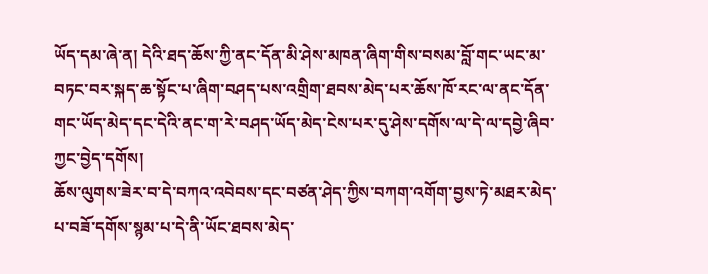ཡོད་དམ་ཞེ་ན། དེའི་ཐད་ཆོས་ཀྱི་ནང་དོན་མི་ཤེས་མཁན་ཞིག་གིས་བསམ་བློ་གང་ཡང་མ་བཏང་བར་སྐད་ཆ་སྟོང་པ་ཞིག་བཤད་པས་འགྲིག་ཐབས་མེད་པར་ཆོས་ཁོ་རང་ལ་ནང་དོན་གང་ཡོད་མེད་དང་དེའི་ནང་ག་རེ་བཤད་ཡོད་མེད་ངེས་པར་དུ་ཤེས་དགོས་ལ་དེ་ལ་དབྱེ་ཞིབ་ཀྱང་བྱེད་དགོས།
ཆོས་ལུགས་ཟེར་བ་དེ་བཀའ་འབེབས་དང་བཙན་ཤེད་ཀྱིས་བཀག་འགོག་བྱས་ཏེ་མཐར་མེད་པ་བཟོ་དགོས་སྙམ་པ་དེ་ནི་ཡོང་ཐབས་མེད་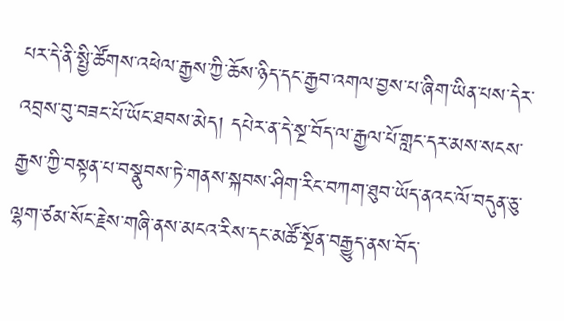པར་དེ་ནི་སྤྱི་ཚོགས་འཕེལ་རྒྱས་ཀྱི་ཆོས་ཉིད་དང་རྒྱབ་འགལ་བྱས་པ་ཞིག་ཡིན་པས་དེར་འབྲས་བུ་བཟང་པོ་ཡོང་ཐབས་མེད། དཔེར་ན་དེ་སྔ་བོད་ལ་རྒྱལ་པོ་གླང་དར་མས་སངས་རྒྱས་ཀྱི་བསྟན་པ་བསྣུབས་ཏེ་གནས་སྐབས་ཤིག་རིང་བཀག་ཐུབ་ཡོད་ནའང་ལོ་བདུན་ཅུ་ལྷག་ཙམ་སོང་རྗེས་གཞི་ནས་མངའ་རིས་དང་མཚོ་སྔོན་བརྒྱུད་ནས་བོད་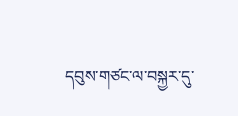དབུས་གཙང་ལ་བསྐྱར་དུ་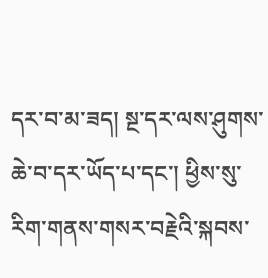དར་བ་མ་ཟད། སྔ་དར་ལས་ཤུགས་ཆེ་བ་དར་ཡོད་པ་དང་། ཕྱིས་སུ་རིག་གནས་གསར་བརྗེའི་སྐབས་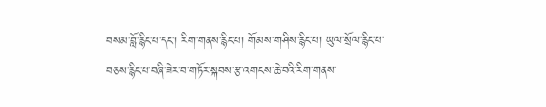བསམ་བློ་རྙིང་པ་དང་། རིག་གནས་རྙིང་པ། གོམས་གཤིས་རྙིང་པ། ཡུལ་སྲོལ་རྙིང་པ་བཅས་རྙིང་པ་བཞི་ཟེར་བ་གཏོར་སྐབས་རྩ་འགངས་ཆེ་བའི་རིག་གནས་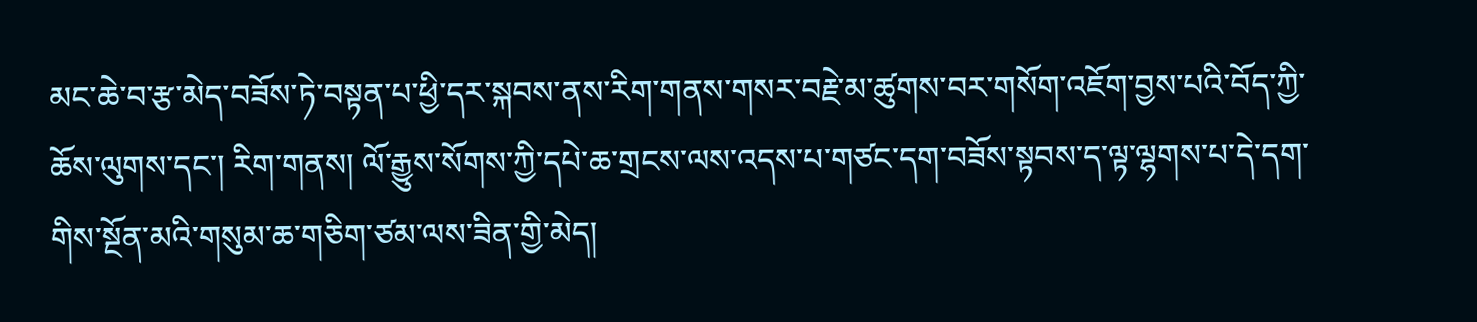མང་ཆེ་བ་རྩ་མེད་བཟོས་ཏེ་བསྟན་པ་ཕྱི་དར་སྐབས་ནས་རིག་གནས་གསར་བརྗེ་མ་ཚུགས་བར་གསོག་འཇོག་བྱས་པའི་བོད་ཀྱི་ཆོས་ལུགས་དང་། རིག་གནས། ལོ་རྒྱུས་སོགས་ཀྱི་དཔེ་ཆ་གྲངས་ལས་འདས་པ་གཙང་དག་བཟོས་སྟབས་ད་ལྟ་ལྷགས་པ་དེ་དག་གིས་སྔོན་མའི་གསུམ་ཆ་གཅིག་ཙམ་ལས་ཟིན་གྱི་མེད།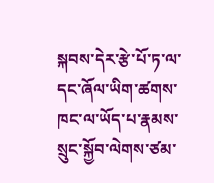སྐབས་དེར་རྩེ་པོ་ཏ་ལ་དང་ཞོལ་ཡིག་ཚགས་ཁང་ལ་ཡོད་པ་རྣམས་སྲུང་སྐྱོབ་ལེགས་ཙམ་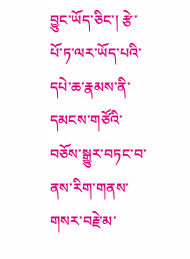བྱུང་ཡོད་ཅིང་། རྩེ་པོ་ཏ་ལར་ཡོད་པའི་དཔེ་ཆ་རྣམས་ནི་དམངས་གཙོའི་བཅོས་སྒྱུར་བཏང་བ་ནས་རིག་གནས་གསར་བརྗེ་མ་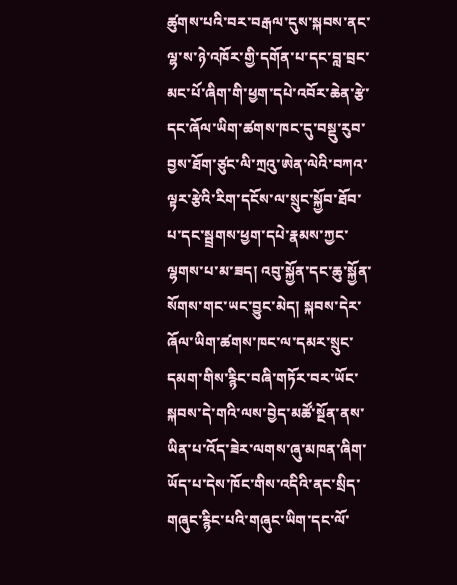ཚུགས་པའི་བར་བརྒལ་དུས་སྐབས་ནང་ལྷ་ས་ཉེ་འཁོར་གྱི་དགོན་པ་དང་བླ་བྲང་མང་པོ་ཞིག་གི་ཕྱག་དཔེ་འབོར་ཆེན་རྩེ་དང་ཞོལ་ཡིག་ཚགས་ཁང་དུ་བསྡུ་རུབ་བྱས་ཐོག་ཙུང་ལི་ཀྲའུ་ཨེན་ལེའི་བཀའ་ལྟར་རྩེའི་རིག་དངོས་ལ་སྲུང་སྐྱོབ་ཐོབ་པ་དང་སྦྲགས་ཕྱག་དཔེ་རྣམས་ཀྱང་ལྷགས་པ་མ་ཟད། འབུ་སྐྱོན་དང་ཆུ་སྐྱོན་སོགས་གང་ཡང་བྱུང་མེད། སྐབས་དེར་ཞོལ་ཡིག་ཚགས་ཁང་ལ་དམར་སྲུང་དམག་གིས་རྙིང་བཞི་གཏོར་བར་ཡོང་སྐབས་དེ་གའི་ལས་བྱེད་མཚོ་སྔོན་ནས་ཡིན་པ་འོད་ཟེར་ལགས་ཞུ་མཁན་ཞིག་ཡོད་པ་དེས་ཁོང་གིས་འདིའི་ནང་སྲིད་གཞུང་རྙིང་པའི་གཞུང་ཡིག་དང་ལོ་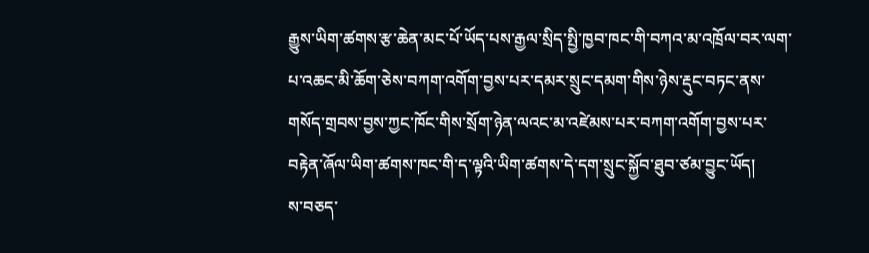རྒྱུས་ཡིག་ཚགས་རྩ་ཆེན་མང་པོ་ཡོད་པས་རྒྱལ་སྲིད་སྤྱི་ཁྱབ་ཁང་གི་བཀའ་མ་འཁྲོལ་བར་ལག་པ་འཆང་མི་ཆོག་ཅེས་བཀག་འགོག་བྱས་པར་དམར་སྲུང་དམག་གིས་ཉེས་རྡུང་བཏང་ནས་གསོད་གྲབས་བྱས་ཀྱང་ཁོང་གིས་སྲོག་ཉེན་ལའང་མ་འཛེམས་པར་བཀག་འགོག་བྱས་པར་བརྟེན་ཞོལ་ཡིག་ཚགས་ཁང་གི་ད་ལྟའི་ཡིག་ཚགས་དེ་དག་སྲུང་སྐྱོབ་ཐུབ་ཙམ་བྱུང་ཡོད།
ས་བཅད་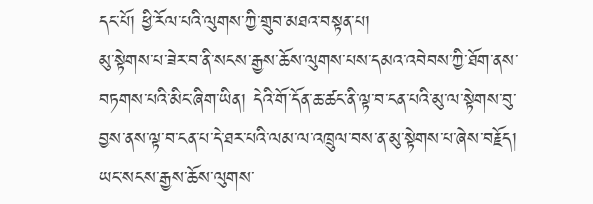དང་པོ། ཕྱི་རོལ་པའི་ལུགས་ཀྱི་གྲུབ་མཐའ་བསྟན་པ།
མུ་སྟེགས་པ་ཟེར་བ་ནི་སངས་རྒྱས་ཆོས་ལུགས་པས་དམའ་འབེབས་ཀྱི་ཐོག་ནས་བཏགས་པའི་མིང་ཞིག་ཡིན། དེའི་གོ་དོན་ཆ་ཚང་ནི་ལྟ་བ་ངན་པའི་མུ་ལ་སྟེགས་བུ་བྱས་ནས་ལྟ་བ་ངན་པ་དེ་ཐར་པའི་ལམ་ལ་འཁྲུལ་བས་ན་མུ་སྟེགས་པ་ཞེས་བརྗོད། ཡང་སངས་རྒྱས་ཆོས་ལུགས་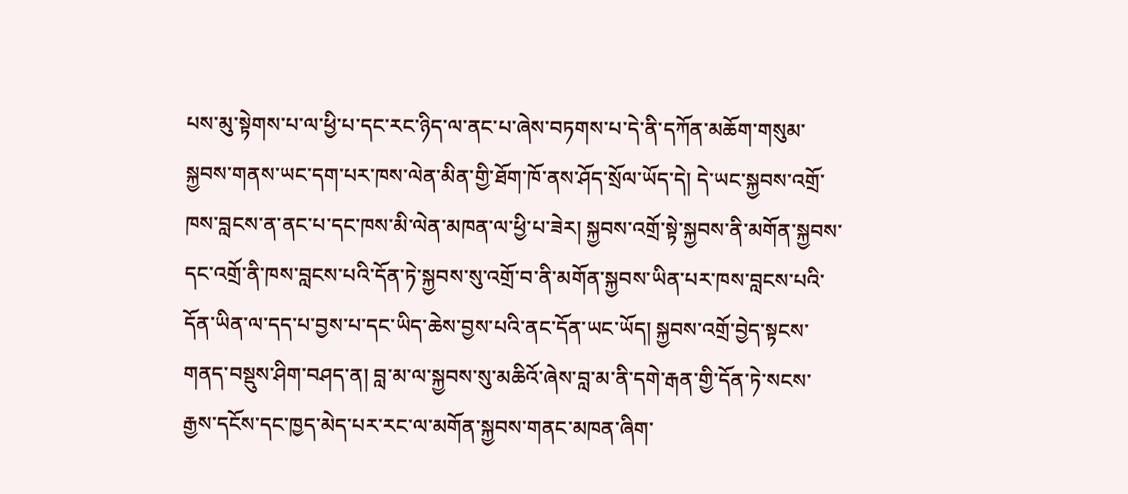པས་མུ་སྟེགས་པ་ལ་ཕྱི་པ་དང་རང་ཉིད་ལ་ནང་པ་ཞེས་བཏགས་པ་དེ་ནི་དཀོན་མཆོག་གསུམ་སྐྱབས་གནས་ཡང་དག་པར་ཁས་ལེན་མིན་གྱི་ཐོག་ཁོ་ནས་ཤོད་སྲོལ་ཡོད་དེ། དེ་ཡང་སྐྱབས་འགྲོ་ཁས་བླངས་ན་ནང་པ་དང་ཁས་མི་ལེན་མཁན་ལ་ཕྱི་པ་ཟེར། སྐྱབས་འགྲོ་སྟེ་སྐྱབས་ནི་མགོན་སྐྱབས་དང་འགྲོ་ནི་ཁས་བླངས་པའི་དོན་ཏེ་སྐྱབས་སུ་འགྲོ་བ་ནི་མགོན་སྐྱབས་ཡིན་པར་ཁས་བླངས་པའི་དོན་ཡིན་ལ་དད་པ་བྱས་པ་དང་ཡིད་ཆེས་བྱས་པའི་ནང་དོན་ཡང་ཡོད། སྐྱབས་འགྲོ་བྱེད་སྟངས་གནད་བསྡུས་ཤིག་བཤད་ན། བླ་མ་ལ་སྐྱབས་སུ་མཆིའོ་ཞེས་བླ་མ་ནི་དགེ་རྒན་གྱི་དོན་ཏེ་སངས་རྒྱས་དངོས་དང་ཁྱད་མེད་པར་རང་ལ་མགོན་སྐྱབས་གནང་མཁན་ཞིག་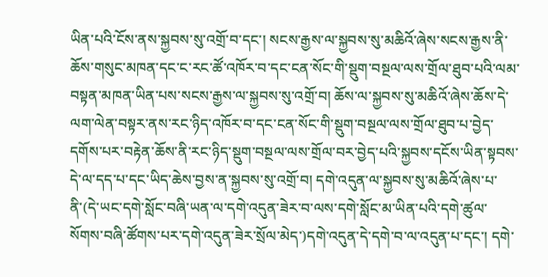ཡིན་པའི་ངོས་ནས་སྐྱབས་སུ་འགྲོ་བ་དང་། སངས་རྒྱས་ལ་སྐྱབས་སུ་མཆིའོ་ཞེས་སངས་རྒྱས་ནི་ཆོས་གསུང་མཁན་དང་ང་རང་ཚོ་འཁོར་བ་དང་ངན་སོང་གི་སྡུག་བསྔལ་ལས་གྲོལ་ཐུབ་པའི་ལམ་བསྟན་མཁན་ཡིན་པས་སངས་རྒྱས་ལ་སྐྱབས་སུ་འགྲོ་བ། ཆོས་ལ་སྐྱབས་སུ་མཆིའོ་ཞེས་ཆོས་དེ་ལག་ལེན་བསྟར་ནས་རང་ཉིད་འཁོར་བ་དང་ངན་སོང་གི་སྡུག་བསྔལ་ལས་གྲོལ་ཐུབ་པ་བྱེད་དགོས་པར་བརྟེན་ཆོས་ནི་རང་ཉིད་སྡུག་བསྔལ་ལས་གྲོལ་བར་བྱེད་པའི་སྐྱབས་དངོས་ཡིན་སྟབས་དེ་ལ་དད་པ་དང་ཡིད་ཆེས་བྱས་ན་སྐྱབས་སུ་འགྲོ་བ། དགེ་འདུན་ལ་སྐྱབས་སུ་མཆིའོ་ཞེས་པ་ནི་(དེ་ཡང་དགེ་སློང་བཞི་ཡན་ལ་དགེ་འདུན་ཟེར་བ་ལས་དགེ་སློང་མ་ཡིན་པའི་དགེ་ཚུལ་སོགས་བཞི་ཚོགས་པར་དགེ་འདུན་ཟེར་སྲོལ་མེད་)དགེ་འདུན་དེ་དགེ་བ་ལ་འདུན་པ་དང་། དགེ་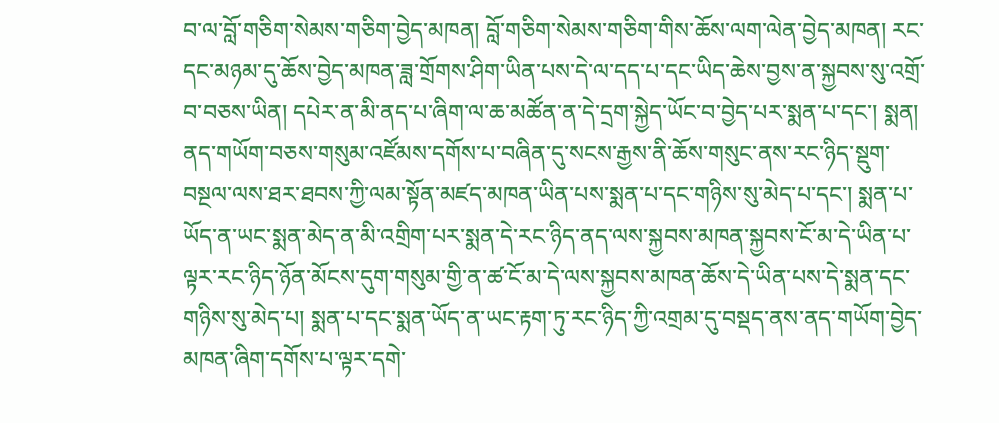བ་ལ་བློ་གཅིག་སེམས་གཅིག་བྱེད་མཁན། བློ་གཅིག་སེམས་གཅིག་གིས་ཆོས་ལག་ལེན་བྱེད་མཁན། རང་དང་མཉམ་དུ་ཆོས་བྱེད་མཁན་ཟླ་གྲོགས་ཤིག་ཡིན་པས་དེ་ལ་དད་པ་དང་ཡིད་ཆེས་བྱས་ན་སྐྱབས་སུ་འགྲོ་བ་བཅས་ཡིན། དཔེར་ན་མི་ནད་པ་ཞིག་ལ་ཆ་མཚོན་ན་དེ་དྲག་སྐྱེད་ཡོང་བ་བྱེད་པར་སྨན་པ་དང་། སྨན། ནད་གཡོག་བཅས་གསུམ་འཛོམས་དགོས་པ་བཞིན་དུ་སངས་རྒྱས་ནི་ཆོས་གསུང་ནས་རང་ཉིད་སྡུག་བསྔལ་ལས་ཐར་ཐབས་ཀྱི་ལམ་སྟོན་མཛད་མཁན་ཡིན་པས་སྨན་པ་དང་གཉིས་སུ་མེད་པ་དང་། སྨན་པ་ཡོད་ན་ཡང་སྨན་མེད་ན་མི་འགྲིག་པར་སྨན་དེ་རང་ཉིད་ནད་ལས་སྐྱབས་མཁན་སྐྱབས་ངོ་མ་དེ་ཡིན་པ་ལྟར་རང་ཉིད་ཉོན་མོངས་དུག་གསུམ་གྱི་ན་ཚ་ངོ་མ་དེ་ལས་སྐྱབས་མཁན་ཆོས་དེ་ཡིན་པས་དེ་སྨན་དང་གཉིས་སུ་མེད་པ། སྨན་པ་དང་སྨན་ཡོད་ན་ཡང་རྟག་ཏུ་རང་ཉིད་ཀྱི་འགྲམ་དུ་བསྡད་ནས་ནད་གཡོག་བྱེད་མཁན་ཞིག་དགོས་པ་ལྟར་དགེ་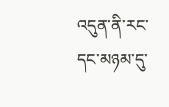འདུན་ནི་རང་དང་མཉམ་དུ་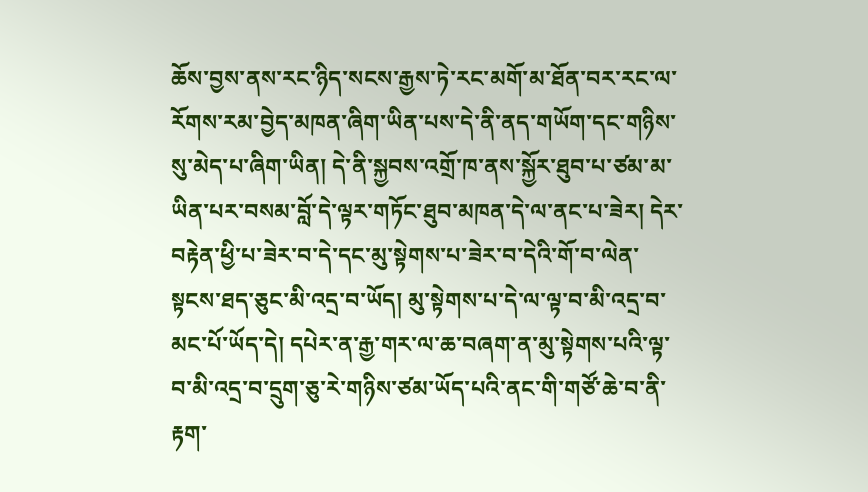ཆོས་བྱས་ནས་རང་ཉིད་སངས་རྒྱས་ཏེ་རང་མགོ་མ་ཐོན་བར་རང་ལ་རོགས་རམ་བྱེད་མཁན་ཞིག་ཡིན་པས་དེ་ནི་ནད་གཡོག་དང་གཉིས་སུ་མེད་པ་ཞིག་ཡིན། དེ་ནི་སྐྱབས་འགྲོ་ཁ་ནས་སྐྱོར་ཐུབ་པ་ཙམ་མ་ཡིན་པར་བསམ་བློ་དེ་ལྟར་གཏོང་ཐུབ་མཁན་དེ་ལ་ནང་པ་ཟེར། དེར་བརྟེན་ཕྱི་པ་ཟེར་བ་དེ་དང་མུ་སྟེགས་པ་ཟེར་བ་དེའི་གོ་བ་ལེན་སྟངས་ཐད་ཅུང་མི་འདྲ་བ་ཡོད། མུ་སྟེགས་པ་དེ་ལ་ལྟ་བ་མི་འདྲ་བ་མང་པོ་ཡོད་དེ། དཔེར་ན་རྒྱ་གར་ལ་ཆ་བཞག་ན་མུ་སྟེགས་པའི་ལྟ་བ་མི་འདྲ་བ་དྲུག་ཅུ་རེ་གཉིས་ཙམ་ཡོད་པའི་ནང་གི་གཙོ་ཆེ་བ་ནི་རྟག་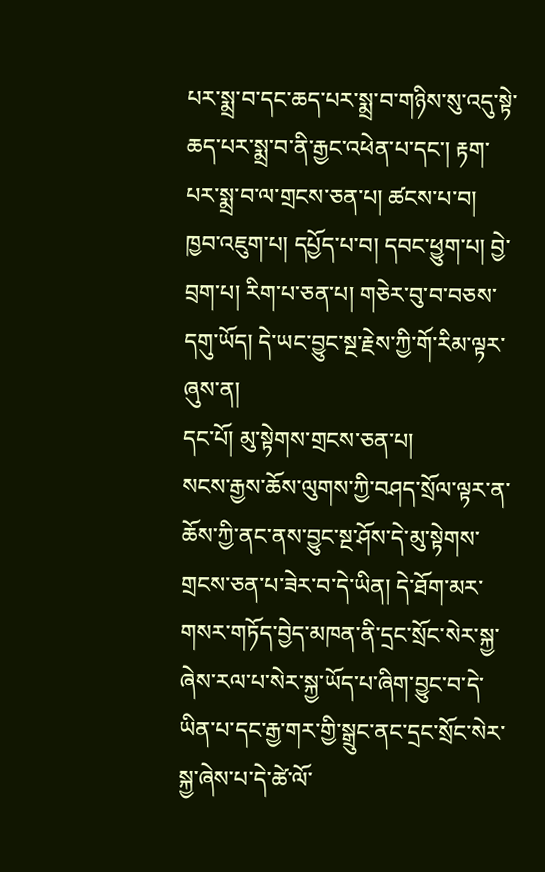པར་སྨྲ་བ་དང་ཆད་པར་སྨྲ་བ་གཉིས་སུ་འདུ་སྟེ་ཆད་པར་སྨྲ་བ་ནི་རྒྱང་འཕེན་པ་དང་། རྟག་པར་སྨྲ་བ་ལ་གྲངས་ཅན་པ། ཚངས་པ་བ། ཁྱབ་འཇུག་པ། དཔྱོད་པ་བ། དབང་ཕྱུག་པ། བྱེ་བྲག་པ། རིག་པ་ཅན་པ། གཅེར་བུ་བ་བཅས་དགུ་ཡོད། དེ་ཡང་བྱུང་སྔ་རྗེས་ཀྱི་གོ་རིམ་ལྟར་ཞུས་ན།
དང་པོ། མུ་སྟེགས་གྲངས་ཅན་པ།
སངས་རྒྱས་ཆོས་ལུགས་ཀྱི་བཤད་སྲོལ་ལྟར་ན་ཆོས་ཀྱི་ནང་ནས་བྱུང་སྔ་ཤོས་དེ་མུ་སྟེགས་གྲངས་ཅན་པ་ཟེར་བ་དེ་ཡིན། དེ་ཐོག་མར་གསར་གཏོད་བྱེད་མཁན་ནི་དྲང་སྲོང་སེར་སྐྱ་ཞེས་རལ་པ་སེར་སྐྱ་ཡོད་པ་ཞིག་བྱུང་བ་དེ་ཡིན་པ་དང་རྒྱ་གར་གྱི་སྒྲུང་ནང་དྲང་སྲོང་སེར་སྐྱ་ཞེས་པ་དེ་ཚེ་ལོ་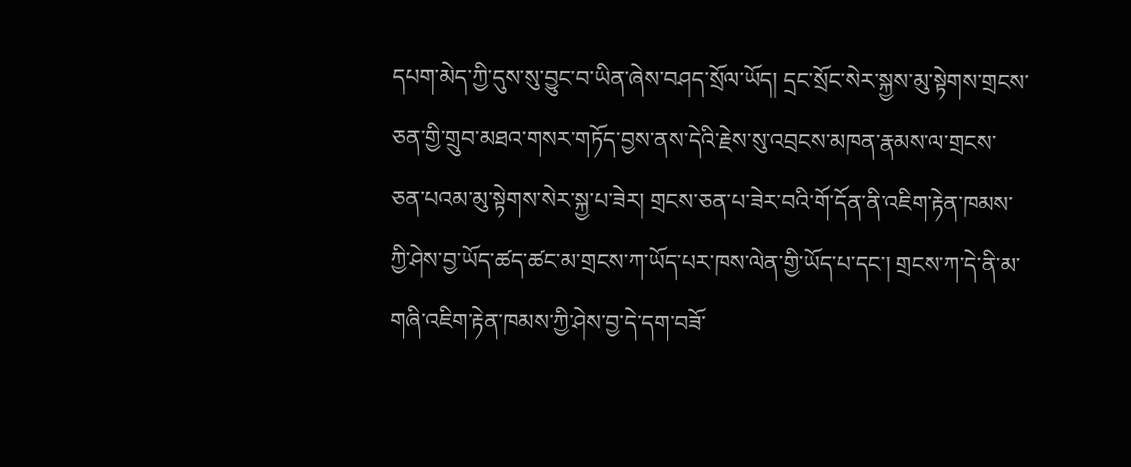དཔག་མེད་ཀྱི་དུས་སུ་བྱུང་བ་ཡིན་ཞེས་བཤད་སྲོལ་ཡོད། དྲང་སྲོང་སེར་སྐྱས་མུ་སྟེགས་གྲངས་ཅན་གྱི་གྲུབ་མཐའ་གསར་གཏོད་བྱས་ནས་དེའི་རྗེས་སུ་འབྲངས་མཁན་རྣམས་ལ་གྲངས་ཅན་པའམ་མུ་སྟེགས་སེར་སྐྱ་པ་ཟེར། གྲངས་ཅན་པ་ཟེར་བའི་གོ་དོན་ནི་འཇིག་རྟེན་ཁམས་ཀྱི་ཤེས་བྱ་ཡོད་ཚད་ཚང་མ་གྲངས་ཀ་ཡོད་པར་ཁས་ལེན་གྱི་ཡོད་པ་དང་། གྲངས་ཀ་དེ་ནི་མ་གཞི་འཇིག་རྟེན་ཁམས་ཀྱི་ཤེས་བྱ་དེ་དག་བཟོ་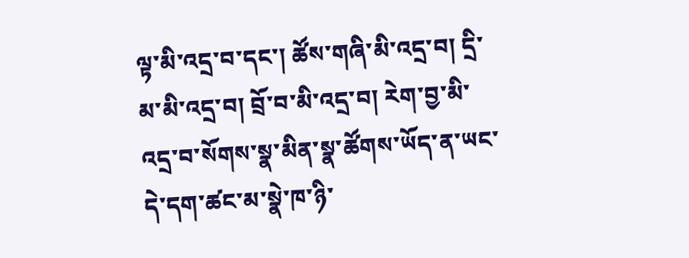ལྟ་མི་འདྲ་བ་དང་། ཚོས་གཞི་མི་འདྲ་བ། དྲི་མ་མི་འདྲ་བ། བྲོ་བ་མི་འདྲ་བ། རེག་བྱ་མི་འདྲ་བ་སོགས་སྣ་མིན་སྣ་ཚོགས་ཡོད་ན་ཡང་དེ་དག་ཚང་མ་སྣེ་ཁ་ཉི་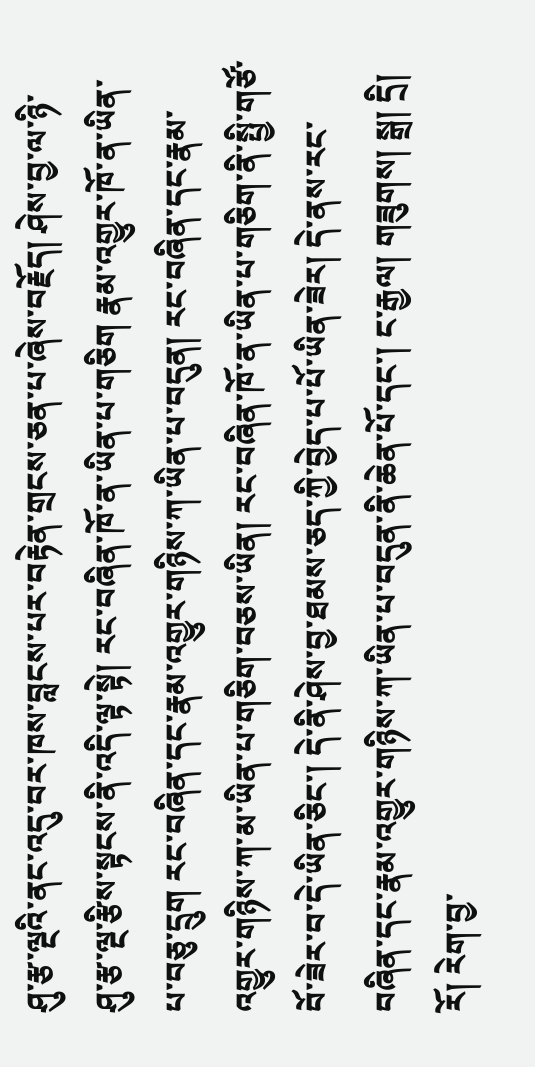ཤུ་རྩ་ལྔའི་ནང་འདུ་བར་ཁས་བླངས་པར་བརྟེན་གྲངས་ཅན་པ་ཞེས་བརྗོད། ཤེས་བྱ་ལ་ཉི་ཤུ་རྩ་ལྔ་རྩིས་སྟངས་ནི་འདི་ལྟ་སྟེ། རང་བཞིན་ཁོ་ན་ཡིན་པ་གཅིག རྣམ་འགྱུར་ཁོ་ན་ཡིན་པ་བཅུ་དྲུག རང་བཞིན་དང་རྣམ་འགྱུར་གཉིས་ཀ་ཡིན་པ་བདུན། རང་བཞིན་དང་རྣམ་འགྱུར་གཉིས་ཀ་མ་ཡིན་པ་གཅིག་བཅས་ཡིན། རང་བཞིན་ཁོ་ན་ཡིན་པ་གཅིག་ནི་སྤྱི་གཙོ་བོ་ཟེར་བ་དེ་ཡིན་ཅིང་། དེ་ནི་ཤེས་བྱ་ཐམས་ཅད་ཀྱི་བྱེད་པ་པོ་ཡིན་ཟེར། དེ་ནས་རང་བཞིན་དང་རྣམ་འགྱུར་གཉིས་ཀ་ཡིན་པ་བདུན་ནི་ཆེན་པོ་དང་། ང་རྒྱལ། གཟུགས། སྒྲ། དྲི། རོ། རེག་བྱ་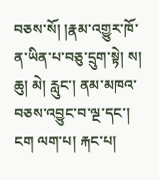བཅས་སོ། །རྣམ་འགྱུར་ཁོ་ན་ཡིན་པ་བཅུ་དྲུག་སྟེ། ས། ཆུ། མེ། རླུང་། ནམ་མཁའ་བཅས་འབྱུང་བ་ལྔ་དང་། ངག ལག་པ། རྐང་པ།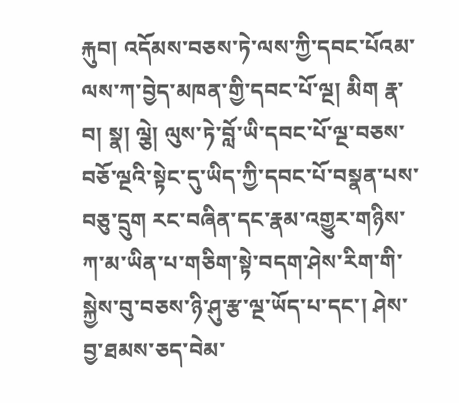རྐུབ། འདོམས་བཅས་ཏེ་ལས་ཀྱི་དབང་པོའམ་ལས་ཀ་བྱེད་མཁན་གྱི་དབང་པོ་ལྔ། མིག རྣ་བ། སྣ། ལྕེ། ལུས་ཏེ་བློ་ཡི་དབང་པོ་ལྔ་བཅས་བཅོ་ལྔའི་སྟེང་དུ་ཡིད་ཀྱི་དབང་པོ་བསྣན་པས་བཅུ་དྲུག རང་བཞིན་དང་རྣམ་འགྱུར་གཉིས་ཀ་མ་ཡིན་པ་གཅིག་སྟེ་བདག་ཤེས་རིག་གི་སྐྱེས་བུ་བཅས་ཉི་ཤུ་རྩ་ལྔ་ཡོད་པ་དང་། ཤེས་བྱ་ཐམས་ཅད་བེམ་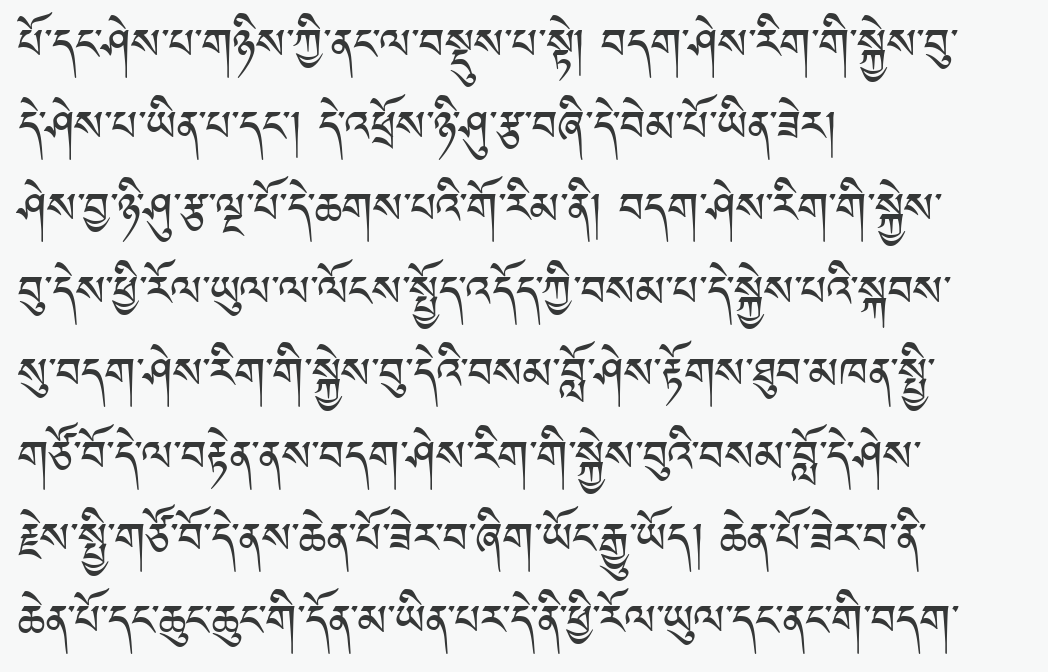པོ་དང་ཤེས་པ་གཉིས་ཀྱི་ནང་ལ་བསྡུས་པ་སྟེ། བདག་ཤེས་རིག་གི་སྐྱེས་བུ་དེ་ཤེས་པ་ཡིན་པ་དང་། དེ་འཕྲོས་ཉི་ཤུ་རྩ་བཞི་དེ་བེམ་པོ་ཡིན་ཟེར།
ཤེས་བྱ་ཉི་ཤུ་རྩ་ལྔ་པོ་དེ་ཆགས་པའི་གོ་རིམ་ནི། བདག་ཤེས་རིག་གི་སྐྱེས་བུ་དེས་ཕྱི་རོལ་ཡུལ་ལ་ལོངས་སྤྱོད་འདོད་ཀྱི་བསམ་པ་དེ་སྐྱེས་པའི་སྐབས་སུ་བདག་ཤེས་རིག་གི་སྐྱེས་བུ་དེའི་བསམ་བློ་ཤེས་རྟོགས་ཐུབ་མཁན་སྤྱི་གཙོ་བོ་དེ་ལ་བརྟེན་ནས་བདག་ཤེས་རིག་གི་སྐྱེས་བུའི་བསམ་བློ་དེ་ཤེས་རྗེས་སྤྱི་གཙོ་བོ་དེ་ནས་ཆེན་པོ་ཟེར་བ་ཞིག་ཡོང་རྒྱུ་ཡོད། ཆེན་པོ་ཟེར་བ་ནི་ཆེན་པོ་དང་ཆུང་ཆུང་གི་དོན་མ་ཡིན་པར་དེ་ནི་ཕྱི་རོལ་ཡུལ་དང་ནང་གི་བདག་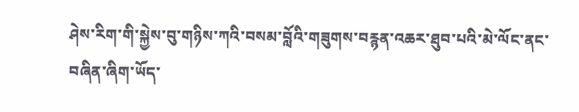ཤེས་རིག་གི་སྐྱེས་བུ་གཉིས་ཀའི་བསམ་བློའི་གཟུགས་བརྙན་འཆར་ཐུབ་པའི་མེ་ལོང་ནང་བཞིན་ཞིག་ཡོད་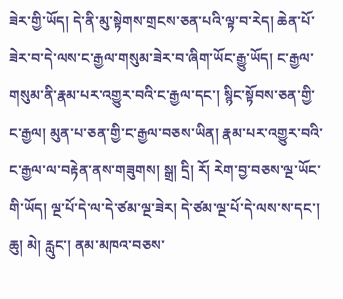ཟེར་གྱི་ཡོད། དེ་ནི་མུ་སྟེགས་གྲངས་ཅན་པའི་ལྟ་བ་རེད། ཆེན་པོ་ཟེར་བ་དེ་ལས་ང་རྒྱལ་གསུམ་ཟེར་བ་ཞིག་ཡོང་རྒྱུ་ཡོད། ང་རྒྱལ་གསུམ་ནི་རྣམ་པར་འགྱུར་བའི་ང་རྒྱལ་དང་། སྙིང་སྟོབས་ཅན་གྱི་ང་རྒྱལ། མུན་པ་ཅན་གྱི་ང་རྒྱལ་བཅས་ཡིན། རྣམ་པར་འགྱུར་བའི་ང་རྒྱལ་ལ་བརྟེན་ནས་གཟུགས། སྒྲ། དྲི། རོ། རེག་བྱ་བཅས་ལྔ་ཡོང་གི་ཡོད། ལྔ་པོ་དེ་ལ་དེ་ཙམ་ལྔ་ཟེར། དེ་ཙམ་ལྔ་པོ་དེ་ལས་ས་དང་། ཆུ། མེ། རླུང་། ནམ་མཁའ་བཅས་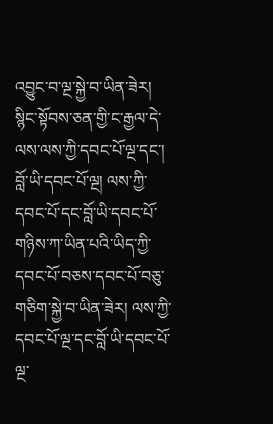འབྱུང་བ་ལྔ་སྐྱེ་བ་ཡིན་ཟེར། སྙིང་སྟོབས་ཅན་གྱི་ང་རྒྱལ་དེ་ལས་ལས་ཀྱི་དབང་པོ་ལྔ་དང་། བློ་ཡི་དབང་པོ་ལྔ། ལས་ཀྱི་དབང་པོ་དང་བློ་ཡི་དབང་པོ་གཉིས་ཀ་ཡིན་པའི་ཡིད་ཀྱི་དབང་པོ་བཅས་དབང་པོ་བཅུ་གཅིག་སྐྱེ་བ་ཡིན་ཟེར། ལས་ཀྱི་དབང་པོ་ལྔ་དང་བློ་ཡི་དབང་པོ་ལྔ་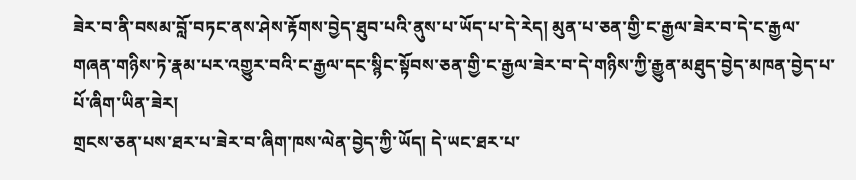ཟེར་བ་ནི་བསམ་བློ་བཏང་ནས་ཤེས་རྟོགས་བྱེད་ཐུབ་པའི་ནུས་པ་ཡོད་པ་དེ་རེད། མུན་པ་ཅན་གྱི་ང་རྒྱལ་ཟེར་བ་དེ་ང་རྒྱལ་གཞན་གཉིས་ཏེ་རྣམ་པར་འགྱུར་བའི་ང་རྒྱལ་དང་སྙིང་སྟོབས་ཅན་གྱི་ང་རྒྱལ་ཟེར་བ་དེ་གཉིས་ཀྱི་རྒྱུན་མཐུད་བྱེད་མཁན་བྱེད་པ་པོ་ཞིག་ཡིན་ཟེར།
གྲངས་ཅན་པས་ཐར་པ་ཟེར་བ་ཞིག་ཁས་ལེན་བྱེད་ཀྱི་ཡོད། དེ་ཡང་ཐར་པ་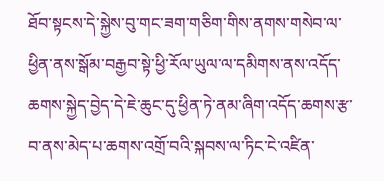ཐོབ་སྟངས་དེ་སྐྱེས་བུ་གང་ཟག་གཅིག་གིས་ནགས་གསེབ་ལ་ཕྱིན་ནས་སྒོམ་བརྒྱབ་སྟེ་ཕྱི་རོལ་ཡུལ་ལ་དམིགས་ནས་འདོད་ཆགས་སྐྱེད་བྱེད་དེ་ཇེ་ཆུང་དུ་ཕྱིན་ཏེ་ནམ་ཞིག་འདོད་ཆགས་རྩ་བ་ནས་མེད་པ་ཆགས་འགྲོ་བའི་སྐབས་ལ་ཏིང་ངེ་འཛིན་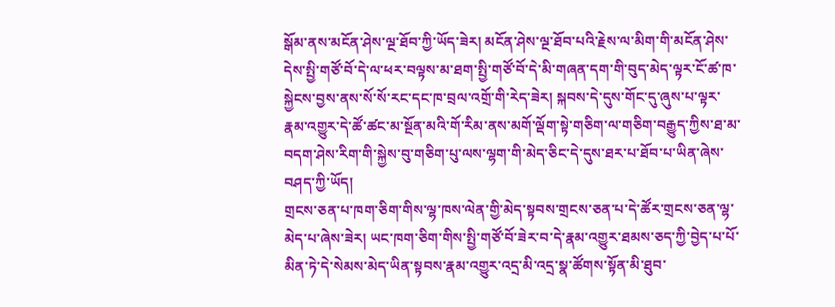སྒོམ་ནས་མངོན་ཤེས་ལྔ་ཐོབ་ཀྱི་ཡོད་ཟེར། མངོན་ཤེས་ལྔ་ཐོབ་པའི་རྗེས་ལ་མིག་གི་མངོན་ཤེས་དེས་སྤྱི་གཙོ་བོ་དེ་ལ་ཕར་བལྟས་མ་ཐག་སྤྱི་གཙོ་བོ་དེ་མི་གཞན་དག་གི་བུད་མེད་ལྟར་ངོ་ཚ་ཁ་སྐྱེངས་བྱས་ནས་སོ་སོ་རང་དང་ཁ་བྲལ་འགྲོ་གི་རེད་ཟེར། སྐབས་དེ་དུས་གོང་དུ་ཞུས་པ་ལྟར་རྣམ་འགྱུར་དེ་ཚོ་ཚང་མ་སྔོན་མའི་གོ་རིམ་ནས་མགོ་ལྡོག་སྟེ་གཅིག་ལ་གཅིག་བརྒྱུད་ཀྱིས་ཐ་མ་བདག་ཤེས་རིག་གི་སྐྱེས་བུ་གཅིག་པུ་ལས་ལྷག་གི་མེད་ཅིང་དེ་དུས་ཐར་པ་ཐོབ་པ་ཡིན་ཞེས་བཤད་ཀྱི་ཡོད།
གྲངས་ཅན་པ་ཁག་ཅིག་གིས་ལྷ་ཁས་ལེན་གྱི་མེད་སྟབས་གྲངས་ཅན་པ་དེ་ཚོར་གྲངས་ཅན་ལྷ་མེད་པ་ཞེས་ཟེར། ཡང་ཁག་ཅིག་གིས་སྤྱི་གཙོ་བོ་ཟེར་བ་དེ་རྣམ་འགྱུར་ཐམས་ཅད་ཀྱི་བྱེད་པ་པོ་མིན་ཏེ་དེ་སེམས་མེད་ཡིན་སྟབས་རྣམ་འགྱུར་འདྲ་མི་འདྲ་སྣ་ཚོགས་སྟོན་མི་ཐུབ་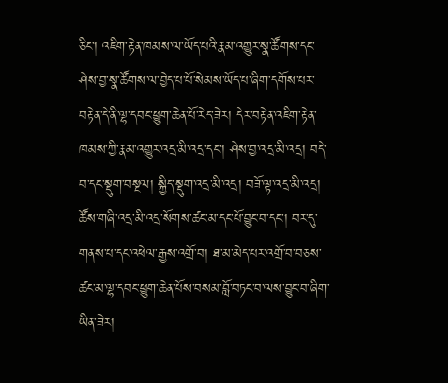ཅིང་། འཇིག་རྟེན་ཁམས་ལ་ཡོད་པའི་རྣམ་འགྱུར་སྣ་ཚོགས་དང་ཤེས་བྱ་སྣ་ཚོགས་ལ་བྱེད་པ་པོ་སེམས་ཡོད་པ་ཞིག་དགོས་པར་བརྟེན་དེ་ནི་ལྷ་དབང་ཕྱུག་ཆེན་པོ་རེད་ཟེར། དེར་བརྟེན་འཇིག་རྟེན་ཁམས་ཀྱི་རྣམ་འགྱུར་འདྲ་མི་འདྲ་དང་། ཤེས་བྱ་འདྲ་མི་འདྲ། བདེ་བ་དང་སྡུག་བསྔལ། སྐྱིད་སྡུག་འདྲ་མི་འདྲ། བཟོ་ལྟ་འདྲ་མི་འདྲ། ཚོས་གཞི་འདྲ་མི་འདྲ་སོགས་ཚང་མ་དང་པོ་བྱུང་བ་དང་། བར་དུ་གནས་པ་དང་འཕེལ་རྒྱས་འགྲོ་བ། ཐ་མ་མེད་པར་འགྲོ་བ་བཅས་ཚང་མ་ལྷ་དབང་ཕྱུག་ཆེན་པོས་བསམ་བློ་བཏང་བ་ལས་བྱུང་བ་ཞིག་ཡིན་ཟེར།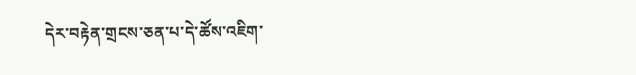དེར་བརྟེན་གྲངས་ཅན་པ་དེ་ཚོས་འཇིག་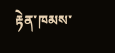རྟེན་ཁམས་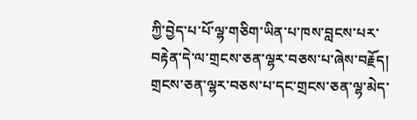ཀྱི་བྱེད་པ་པོ་ལྷ་གཅིག་ཡིན་པ་ཁས་བླངས་པར་བརྟེན་དེ་ལ་གྲངས་ཅན་ལྷར་བཅས་པ་ཞེས་བརྗོད། གྲངས་ཅན་ལྷར་བཅས་པ་དང་གྲངས་ཅན་ལྷ་མེད་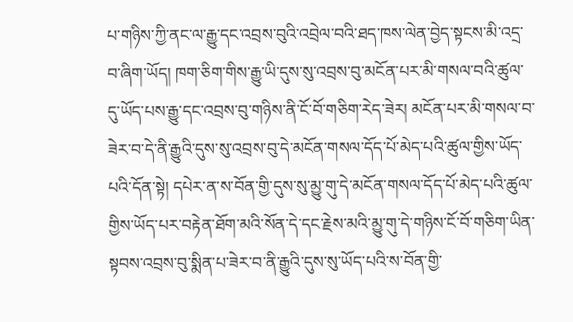པ་གཉིས་ཀྱི་ནང་ལ་རྒྱུ་དང་འབྲས་བུའི་འབྲེལ་བའི་ཐད་ཁས་ལེན་བྱེད་སྟངས་མི་འདྲ་བ་ཞིག་ཡོད། ཁག་ཅིག་གིས་རྒྱུ་ཡི་དུས་སུ་འབྲས་བུ་མངོན་པར་མི་གསལ་བའི་ཚུལ་དུ་ཡོད་པས་རྒྱུ་དང་འབྲས་བུ་གཉིས་ནི་ངོ་བོ་གཅིག་རེད་ཟེར། མངོན་པར་མི་གསལ་བ་ཟེར་བ་དེ་ནི་རྒྱུའི་དུས་སུ་འབྲས་བུ་དེ་མངོན་གསལ་དོད་པོ་མེད་པའི་ཚུལ་གྱིས་ཡོད་པའི་དོན་སྟེ། དཔེར་ན་ས་བོན་གྱི་དུས་སུ་མྱུ་གུ་དེ་མངོན་གསལ་དོད་པོ་མེད་པའི་ཚུལ་གྱིས་ཡོད་པར་བརྟེན་ཐོག་མའི་སོན་དེ་དང་རྗེས་མའི་མྱུ་གུ་དེ་གཉིས་ངོ་བོ་གཅིག་ཡིན་སྟབས་འབྲས་བུ་སྨིན་པ་ཟེར་བ་ནི་རྒྱུའི་དུས་སུ་ཡོད་པའི་ས་བོན་གྱི་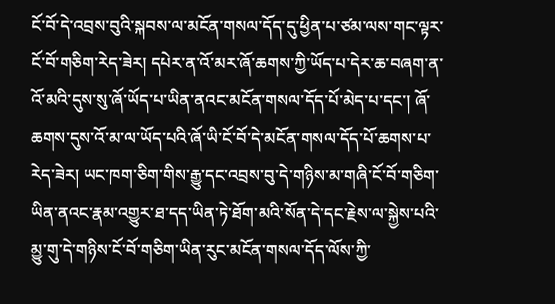ངོ་བོ་དེ་འབྲས་བུའི་སྐབས་ལ་མངོན་གསལ་དོད་དུ་ཕྱིན་པ་ཙམ་ལས་གང་ལྟར་ངོ་བོ་གཅིག་རེད་ཟེར། དཔེར་ན་འོ་མར་ཞོ་ཆགས་ཀྱི་ཡོད་པ་དེར་ཆ་བཞག་ན་འོ་མའི་དུས་སུ་ཞོ་ཡོད་པ་ཡིན་ནའང་མངོན་གསལ་དོད་པོ་མེད་པ་དང་། ཞོ་ཆགས་དུས་འོ་མ་ལ་ཡོད་པའི་ཞོ་ཡི་ངོ་བོ་དེ་མངོན་གསལ་དོད་པོ་ཆགས་པ་རེད་ཟེར། ཡང་ཁག་ཅིག་གིས་རྒྱུ་དང་འབྲས་བུ་དེ་གཉིས་མ་གཞི་ངོ་བོ་གཅིག་ཡིན་ནའང་རྣམ་འགྱུར་ཐ་དད་ཡིན་ཏེ་ཐོག་མའི་སོན་དེ་དང་རྗེས་ལ་སྐྱེས་པའི་མྱུ་གུ་དེ་གཉིས་ངོ་བོ་གཅིག་ཡིན་རུང་མངོན་གསལ་དོད་ལོས་ཀྱི་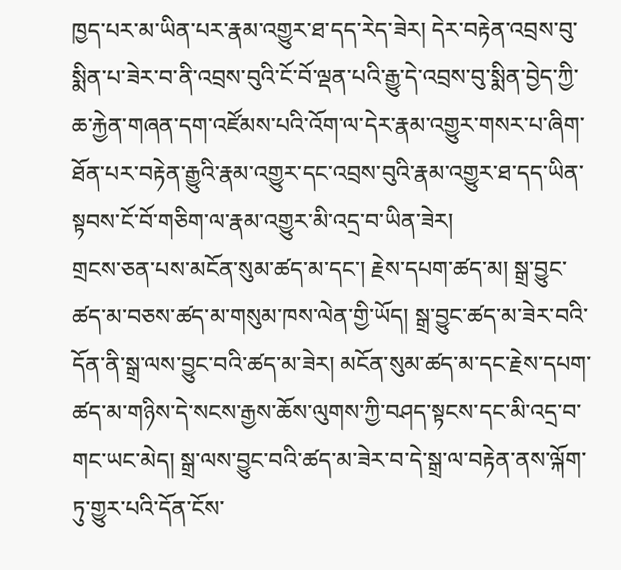ཁྱད་པར་མ་ཡིན་པར་རྣམ་འགྱུར་ཐ་དད་རེད་ཟེར། དེར་བརྟེན་འབྲས་བུ་སྨིན་པ་ཟེར་བ་ནི་འབྲས་བུའི་ངོ་བོ་ལྡན་པའི་རྒྱུ་དེ་འབྲས་བུ་སྨིན་བྱེད་ཀྱི་ཆ་རྐྱེན་གཞན་དག་འཛོམས་པའི་འོག་ལ་དེར་རྣམ་འགྱུར་གསར་པ་ཞིག་ཐོན་པར་བརྟེན་རྒྱུའི་རྣམ་འགྱུར་དང་འབྲས་བུའི་རྣམ་འགྱུར་ཐ་དད་ཡིན་སྟབས་ངོ་བོ་གཅིག་ལ་རྣམ་འགྱུར་མི་འདྲ་བ་ཡིན་ཟེར།
གྲངས་ཅན་པས་མངོན་སུམ་ཚད་མ་དང་། རྗེས་དཔག་ཚད་མ། སྒྲ་བྱུང་ཚད་མ་བཅས་ཚད་མ་གསུམ་ཁས་ལེན་གྱི་ཡོད། སྒྲ་བྱུང་ཚད་མ་ཟེར་བའི་དོན་ནི་སྒྲ་ལས་བྱུང་བའི་ཚད་མ་ཟེར། མངོན་སུམ་ཚད་མ་དང་རྗེས་དཔག་ཚད་མ་གཉིས་དེ་སངས་རྒྱས་ཆོས་ལུགས་ཀྱི་བཤད་སྟངས་དང་མི་འདྲ་བ་གང་ཡང་མེད། སྒྲ་ལས་བྱུང་བའི་ཚད་མ་ཟེར་བ་དེ་སྒྲ་ལ་བརྟེན་ནས་ལྐོག་ཏུ་གྱུར་པའི་དོན་ངོས་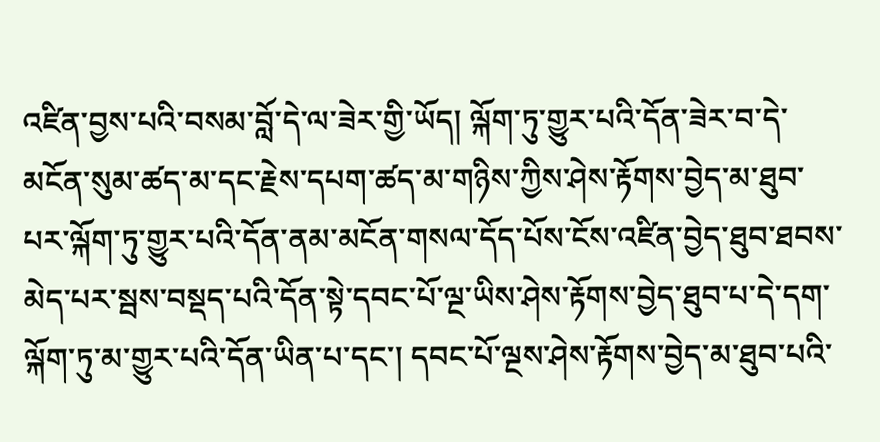འཛིན་བྱས་པའི་བསམ་བློ་དེ་ལ་ཟེར་གྱི་ཡོད། ལྐོག་ཏུ་གྱུར་པའི་དོན་ཟེར་བ་དེ་མངོན་སུམ་ཚད་མ་དང་རྗེས་དཔག་ཚད་མ་གཉིས་ཀྱིས་ཤེས་རྟོགས་བྱེད་མ་ཐུབ་པར་ལྐོག་ཏུ་གྱུར་པའི་དོན་ནམ་མངོན་གསལ་དོད་པོས་ངོས་འཛིན་བྱེད་ཐུབ་ཐབས་མེད་པར་སྦས་བསྡད་པའི་དོན་སྟེ་དབང་པོ་ལྔ་ཡིས་ཤེས་རྟོགས་བྱེད་ཐུབ་པ་དེ་དག་ལྐོག་ཏུ་མ་གྱུར་པའི་དོན་ཡིན་པ་དང་། དབང་པོ་ལྔས་ཤེས་རྟོགས་བྱེད་མ་ཐུབ་པའི་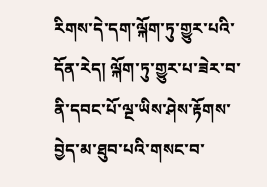རིགས་དེ་དག་ལྐོག་ཏུ་གྱུར་པའི་དོན་རེད། ལྐོག་ཏུ་གྱུར་པ་ཟེར་བ་ནི་དབང་པོ་ལྔ་ཡིས་ཤེས་རྟོགས་བྱེད་མ་ཐུབ་པའི་གསང་བ་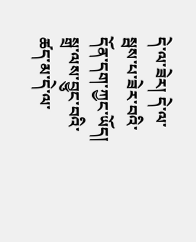དེ་ལ་ཟེར། དེ་ལ་སྦས་པ་ཟེར་བའི་དོན་དག་ཀྱང་ཡོད། སྒྲ་ལས་བྱུང་བའི་ཚད་མ་དེ་ལ་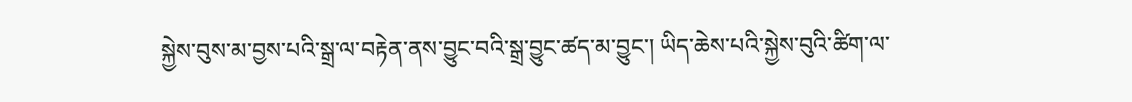སྐྱེས་བུས་མ་བྱས་པའི་སྒྲ་ལ་བརྟེན་ནས་བྱུང་བའི་སྒྲ་བྱུང་ཚད་མ་བྱུང་། ཡིད་ཆེས་པའི་སྐྱེས་བུའི་ཚིག་ལ་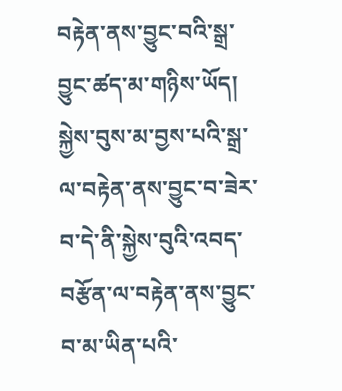བརྟེན་ནས་བྱུང་བའི་སྒྲ་བྱུང་ཚད་མ་གཉིས་ཡོད། སྐྱེས་བུས་མ་བྱས་པའི་སྒྲ་ལ་བརྟེན་ནས་བྱུང་བ་ཟེར་བ་དེ་ནི་སྐྱེས་བུའི་འབད་བརྩོན་ལ་བརྟེན་ནས་བྱུང་བ་མ་ཡིན་པའི་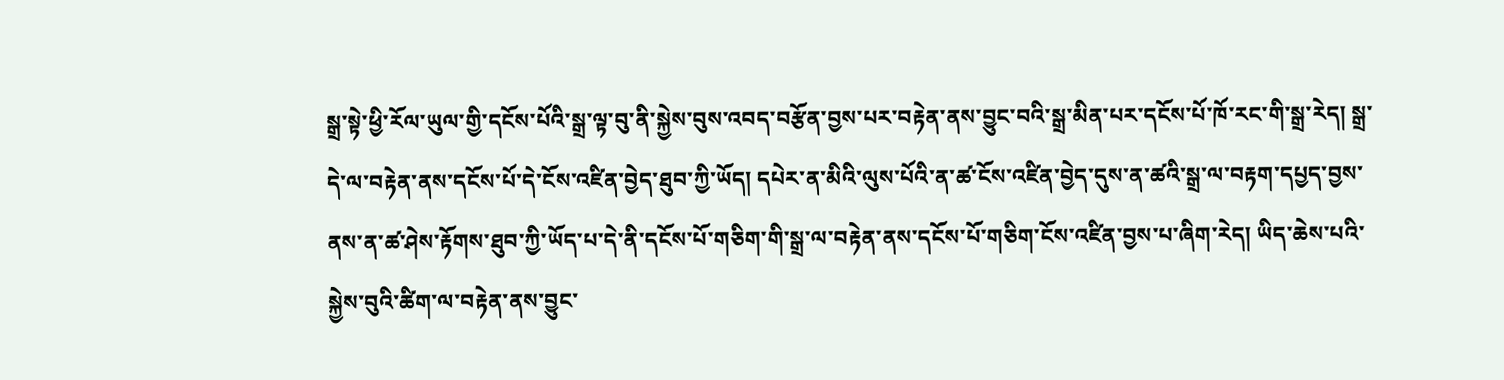སྒྲ་སྟེ་ཕྱི་རོལ་ཡུལ་གྱི་དངོས་པོའི་སྒྲ་ལྟ་བུ་ནི་སྐྱེས་བུས་འབད་བརྩོན་བྱས་པར་བརྟེན་ནས་བྱུང་བའི་སྒྲ་མིན་པར་དངོས་པོ་ཁོ་རང་གི་སྒྲ་རེད། སྒྲ་དེ་ལ་བརྟེན་ནས་དངོས་པོ་དེ་ངོས་འཛིན་བྱེད་ཐུབ་ཀྱི་ཡོད། དཔེར་ན་མིའི་ལུས་པོའི་ན་ཚ་ངོས་འཛིན་བྱེད་དུས་ན་ཚའི་སྒྲ་ལ་བརྟག་དཔྱད་བྱས་ནས་ན་ཚ་ཤེས་རྟོགས་ཐུབ་ཀྱི་ཡོད་པ་དེ་ནི་དངོས་པོ་གཅིག་གི་སྒྲ་ལ་བརྟེན་ནས་དངོས་པོ་གཅིག་ངོས་འཛིན་བྱས་པ་ཞིག་རེད། ཡིད་ཆེས་པའི་སྐྱེས་བུའི་ཚིག་ལ་བརྟེན་ནས་བྱུང་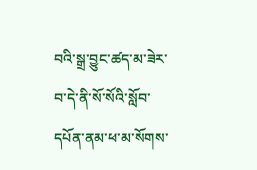བའི་སྒྲ་བྱུང་ཚད་མ་ཟེར་བ་དེ་ནི་སོ་སོའི་སློབ་དཔོན་ནམ་ཕ་མ་སོགས་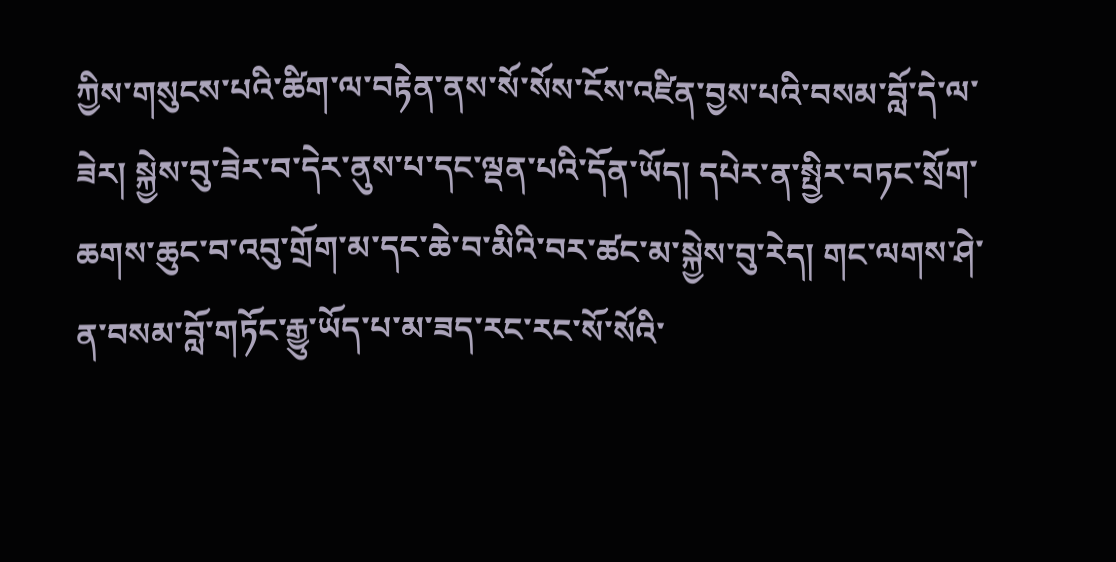ཀྱིས་གསུངས་པའི་ཚིག་ལ་བརྟེན་ནས་སོ་སོས་ངོས་འཛིན་བྱས་པའི་བསམ་བློ་དེ་ལ་ཟེར། སྐྱེས་བུ་ཟེར་བ་དེར་ནུས་པ་དང་ལྡན་པའི་དོན་ཡོད། དཔེར་ན་སྤྱིར་བཏང་སྲོག་ཆགས་ཆུང་བ་འབུ་གྲོག་མ་དང་ཆེ་བ་མིའི་བར་ཚང་མ་སྐྱེས་བུ་རེད། གང་ལགས་ཤེ་ན་བསམ་བློ་གཏོང་རྒྱུ་ཡོད་པ་མ་ཟད་རང་རང་སོ་སོའི་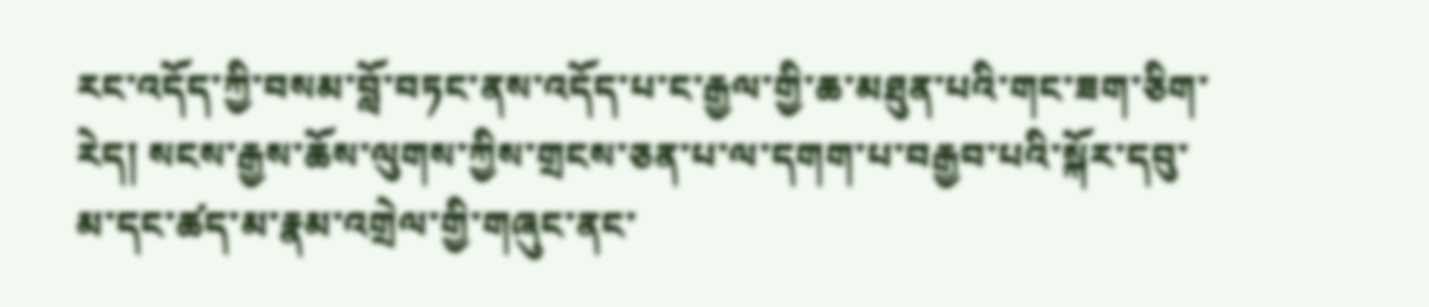རང་འདོད་ཀྱི་བསམ་བློ་བཏང་ནས་འདོད་པ་ང་རྒྱལ་གྱི་ཆ་མཐུན་པའི་གང་ཟག་ཅིག་རེད། སངས་རྒྱས་ཆོས་ལུགས་ཀྱིས་གྲངས་ཅན་པ་ལ་དགག་པ་བརྒྱབ་པའི་སྐོར་དབུ་མ་དང་ཚད་མ་རྣམ་འགྲེལ་གྱི་གཞུང་ནང་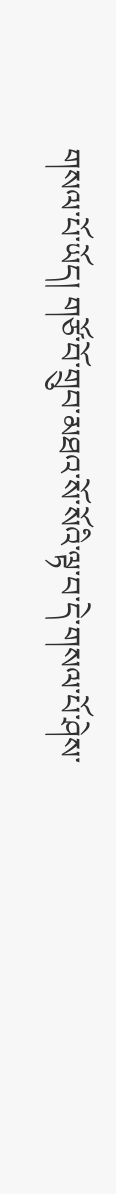གསལ་པོ་ཡོད། གཙོ་བོ་གྲུབ་མཐའ་སོ་སོའི་ལྟ་བ་དེ་གསལ་པོ་ཤེས་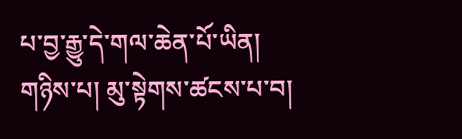པ་བྱ་རྒྱུ་དེ་གལ་ཆེན་པོ་ཡིན།
གཉིས་པ། མུ་སྟེགས་ཚངས་པ་བ།